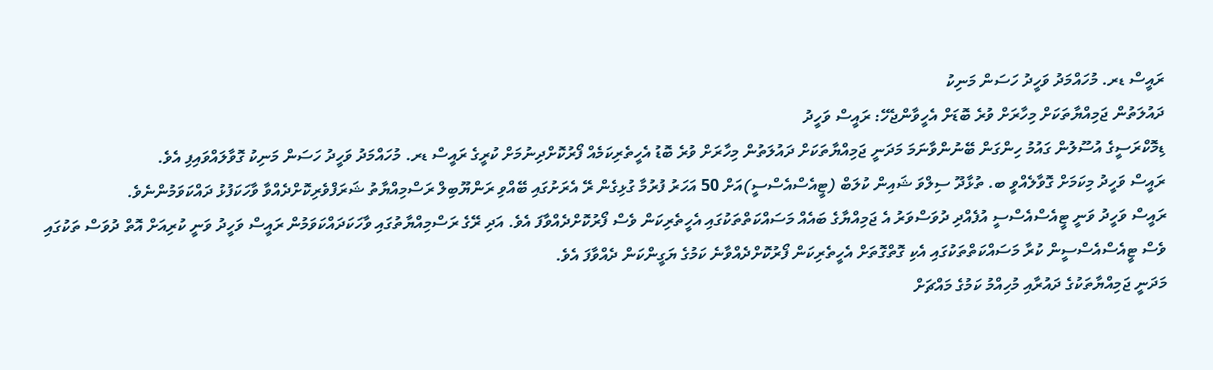ރައީސް ޑރ. މުހައްމަދު ވަހީދު ހަސަން މަނިކު
ދައުލަތުން ޖަމިއްޔާތަކަށް މިހާރަށް ވުރެ ބޮޑަށް އެހީވާންޖެހޭ: ރައީސް ވަހީދު
ޑިމޮކްރަސީގެ އުސޫލުން ގައުމު ހިންގަން ބޭނުންވާނަމަ މަދަނީ ޖަމިއްޔާތަކަށް ދައުލަތުން މިހާރަށް ވުރެ ބޮޑު އެހީތެރިކަމެއް ފޯރުކޮށްދިނުމަށް ކުރީގެ ރައީސް ޑރ. މުހައްމަދު ވަހީދު ހަސަން މަނިކު ގޮވާލައްވައިފި އެވެ.
ރައީސް ވަހީދު މިކަމަށް ގޮވާލެއްވީ ބ. ތުޅާދޫ ސިލްވަ ޝައިން ކުލަބް (ޓީއެސްއެސްސީ)އަށް 50 އަހަރު ފުރުމާ ގުޅިގެން ރޭ އެރަށުގައި ބޭއްވި ރަންޔޫބިލް ރަސްމިއްޔާތު ޝަރަފްވެރިކޮށްދެއްވާ ވާހަކަފުޅު ދައްކަވަމުންނެވެ.
ރައީސް ވަހީދު ވަނީ ޓީއެސްއެސްސީ އުފެއްދި ދުވަސްވަރު އެ ޖަމިއްޔާގެ ބައެއް މަސައްކަތްތަކުގައި އެހީތެރިކަން ވެސް ފޯރުކޮށްދެއްވާފަ އެވެ. އަދި ރޭގެ ރަސްމިއްޔާތުގައި ވާހަކަދައްކަވަމުން ރައީސް ވަހީދު ވަނީ ކުރިއަށް އޮތް ދުވަސް ތަކުގައި ވެސް ޓީއެސްއެސްސީން ކުރާ މަސައްކަތްތަކުގައި އެކި ގޮތްގޮތަށް އެހީތެރިކަން ފޯރުކޮށްދެއްވާނެ ކަމުގެ ޔަގީންކަން ދެއްވާފަ އެވެ.
މަދަނީ ޖަމިއްޔާތަކުގެ ދައުރާއި މުހިއްމު ކަމުގެ މައްޗަށް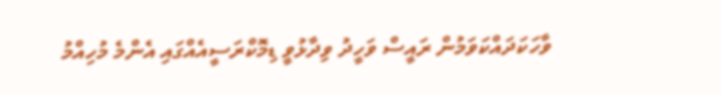ވާހަކަދައްކަވަމުން ރައީސް ވަހީދު ވިދާޅުވީ ޑިމޮކްރަސީއެއްގައި އެންމެ މުހިއްމު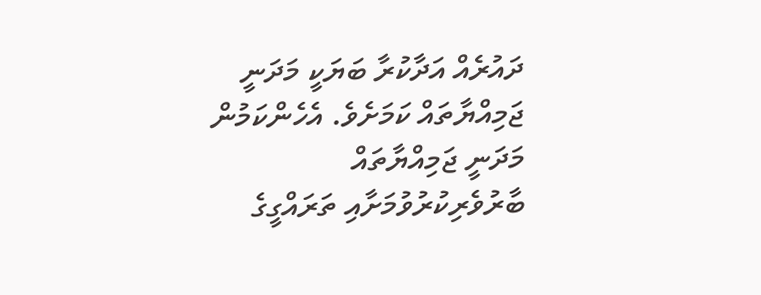ދައުރެއް އަދާކުރާ ބަޔަކީ މަދަނީ ޖަމިއްޔާތައް ކަމަށެވެ. އެހެންކަމުން މަދަނީ ޖަމިއްޔާތައް ބާރުވެރިކުރުވުމަށާއި ތަރައްގީގެ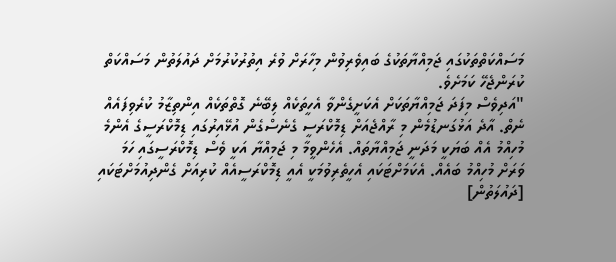މަސައްކަތްތަކުގައި ޖަމިއްޔާތަކުގެ ބައިވެރިވުން މިހާރަށް ވުރެ އިތުރުކުރުމަށް ދައުލަތުން މަސައްކަތް ކުރަންޖެހޭ ކަމަށެވެ.
"އަދިވެސް މިފަދަ ޖަމިއްޔާތަކަށް އެކަށީގެންވާ އެހީތަކެއް ލިބޭނެ ގޮތްތަކެއް އިންތިޒާމު ކުރެވިފައެއް ނެތް. އާދެ އަޅުގަނޑުމެން މި ރާއްޖެއަށް ޑިމޮކްރަސީ ގެނެސްގެން އުޅޭއިރުގައި ޑިމޮކްރަސީގެ އެންމެ މުހިއްމު އެއް ބަޔަކީ މަދަނީ ޖަމިއްޔާތައް. އެހެންވީމާ މި ޖަމިއްޔާ އަކީ ވެސް ޑިމޮކްރަސީގައި ހަމަ ވަރަށް މުހިއްމު ބައެއް. އެކަމަށްޓަކައި އެހީތެރިވުމަކީ އެއީ ޑިމޮކްރަސީއެއް ކުރިއަށް ގެންދިއުމަށްޓަކައި [ދައުލަތުން]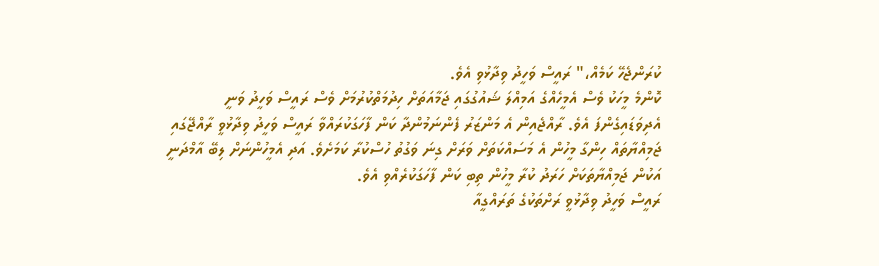ކުރަންޖެހޭ ކަމެއް،" ރައީސް ވަހީދު ވިދާޅުވި އެވެ.
ކޮންމެ މީހަކު ވެސް އެމީހެއްގެ އަމިއްލަ ޝައުގުގައި ޖަމާއަތަށް ހިދުމަތްކުރުމަށް ވެސް ރައީސް ވަހީދު ވަނީ އެދިވަޑައިގެންފަ އެވެ. ރާއްޖެއިން އެ މަންޒަރު ފެންނަމުންދާ ކަން ފާހަގަކުރައްވާ ރައީސް ވަހީދު ވިދާޅުވީ ރާއްޖޭގައި ޖަމިއްޔާތައް ހިންގާ މީހުން އެ މަސައްކަތަށް ވަރަށް ގިނަ ވަގުތު ހުސްކުރާ ކަމަށެވެ. އަދި އެމީހުންނަށް ލިބޭ އާމްދަނީ އަކުން ޖަމިއްޔާތަކަށް ހަރަދު ކުރާ މީހުން ތިބި ކަން ފާހަގަކުރެއްވި އެވެ.
ރައީސް ވަހީދު ވިދާޅުވީ ރަށްތަކުގެ ތަރައްގީއާ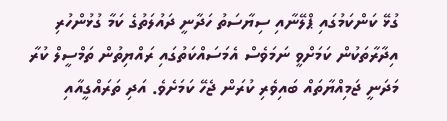ގުޅޭ ކަންކަމުގައި ޕްލޭނާއި ސިޔާސަތު ހަދާނީ ދައުލަތުގެ ކަމާ ގުޅުންހުރި އިދާރާތަކުން ކަމަށްވީ ނަމަވެސް އެމަސައްކަތުގައި ރައްޔިތުން ތަމްސީލް ކުރާ މަދަނީ ޖަމިއްޔާތައް ބައިވެރި ކުރަން ޖެހޭ ކަމަށެވެ. އަދި ތަރައްގީއާއި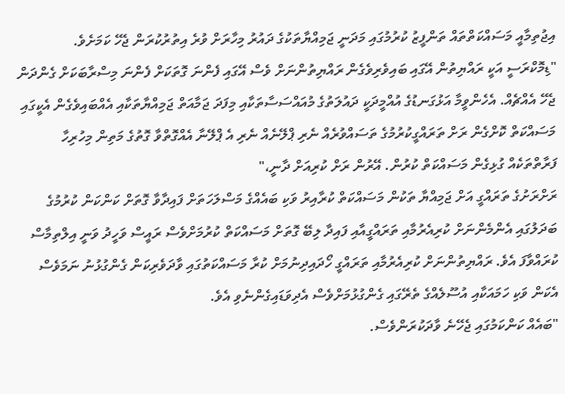އިޖުތިމާއީ މަސައްކަތްތައް ތަންފީޒު ކުރުމުގައި މަދަނީ ޖަމިއްޔާތަކުގެ ދައުރު މިހާރަށް ވުރެ އިތުރުކުރަން ޖެހޭ ކަމަށެވެ.
"ޑިމޮކްރަސީ އަކީ ރައްޔިތުން އޭގައި ބައިވެރިވެގެން ރައްޔިތުންނަށް ވެސް އޭގައި ފެންނަ ގޮތަކަށް ފެންނަ މިސްރާބަކަށް ގެންދަން ޖެހޭ އެއްޗެއް. އެހެންވީމާ އަޅުގަނޑުގެ އުއްމީދަކީ ދައުލަތުގެ މުއައްސަސާތަކާއި މިފަދަ ޖަމާއަތް ޖަމިއްޔާތަކާއި އެއްބައިވެގެން އެކީގައި މަސައްކަތް ކޮށްގެން ރަށް ތަރައްގީކުރުމުގެ ތަސައްވުރެއް ނެރި ޕްލޭނެއް ނެރި އެ ޕްލޭނާ އެއްގޮތްވާ ގޮތުގެ މަތިން މިހުރިހާ ފަރާތްތަކެއް ގުޅިގެން މަސައްކަތް ކުރުން. އޭރުން ރަށް ކުރިއަށް ދާނީ،"
ރަށްރަށުގެ ތަރައްގީ އަށް ޖަމިއްޔާ ތަކުން މަސައްކަތް ކުރާއިރު ވަކި ބައެއްގެ މަސްލަހަތަށް ފައިދާވާ ގޮތަށް ކަންކަން ކުރުމުގެ ބަދަލުގައި އެންމެންނަށް ކުރިއެރުމާއި ތަރައްގީއާއި ފައިދާ ލިބޭ ގޮތަށް މަސައްކަތް ކުރުމަށްވެސް ރައީސް ވަހީދު ވަނީ އިލްތިމާސް ކުރައްވާފަ އެވެ. ރައްޔިތުންނަށް ކުރިއެރުމާއި ތަރައްގީ ހޯދައިދިނުމަށް ކުރާ މަސައްކަތުގައި ވާދަވެރިކަން ގެންގުޅުނު ނަމަވެސް އެކަން ވަކި ހަމައަކާއި އުސޫލެއްގެ ތެރޭގައި ގެންގުޅުމަށްވެސް އެދިވަޑައިގެންނެވި އެވެ.
"ބައެއް ކަންކަމުގައި ޖެހޭނެ ވާދަކުރަންވެސް.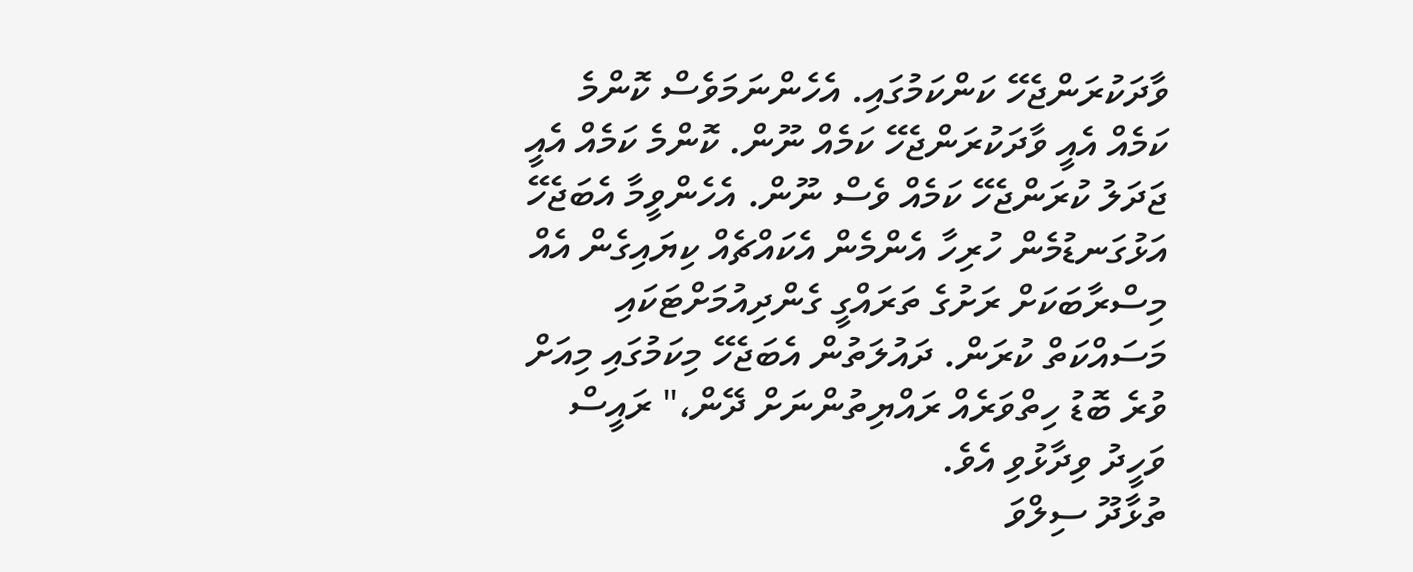ވާދަކުރަންޖެހޭ ކަންކަމުގައި. އެހެންނަމަވެސް ކޮންމެ ކަމެއް އެއީ ވާދަކުރަންޖެހޭ ކަމެއް ނޫން. ކޮންމެ ކަމެއް އެއީ ޖަދަލު ކުރަންޖެހޭ ކަމެއް ވެސް ނޫން. އެހެންވީމާ އެބަޖެހޭ އަޅުގަނޑުމެން ހުރިހާ އެންމެން އެކައްޗެއް ކިޔައިގެން އެއް މިސްރާބަކަށް ރަށުގެ ތަރައްގީ ގެންދިއުމަށްޓަކައި މަސައްކަތް ކުރަން. ދައުލަތުން އެބަޖެހޭ މިކަމުގައި މިއަށް ވުރެ ބޮޑު ހިތްވަރެއް ރައްޔިތުންނަށް ދޭން،" ރައީސް ވަހީދު ވިދާޅުވި އެވެ.
ތުޅާދޫ ސިލްވަ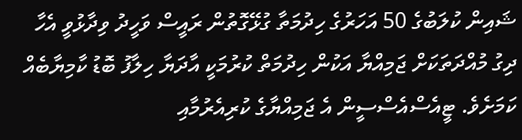ޝައިން ކުލަބުގެ 50 އަހަރުގެ ހިދުމަތާ ގުޅޭގޮތުން ރައީސް ވަހީދު ވިދާޅުވީ އެހާ ދިގު މުއްދަތަކަށް ޖަމިއްޔާ އަކުން ހިދުމަތް ކުރުމަކީ އާދަޔާ ހިލާފު ބޮޑު ކާމިޔާބެއް ކަމަށެވެ. ޓީއެސްއެސްސީން އެ ޖަމިއްޔާގެ ކުރިއެރުމާއި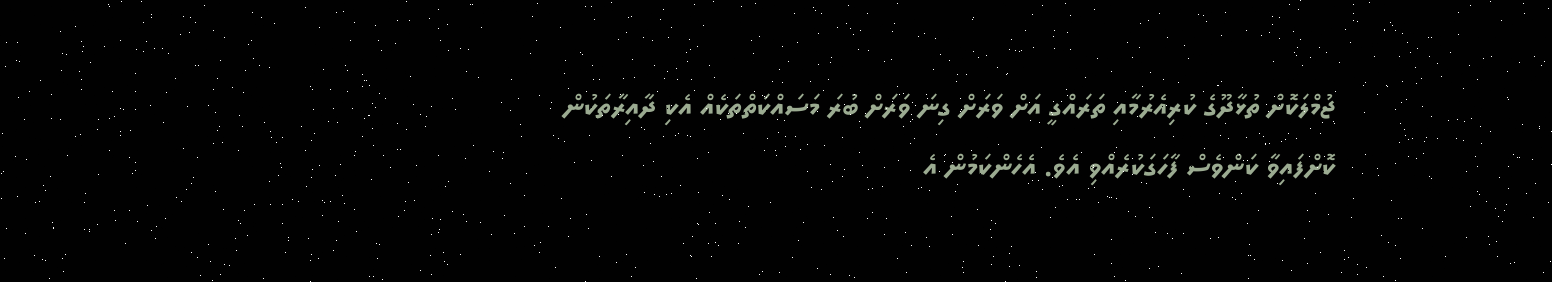ޖުމްލަކޮށް ތުޅާދޫގެ ކުރިއެރުމާއި ތަރައްގީ އަށް ވަރަށް ގިނަ ވަރަށް ބުރަ މަސައްކަތްތަކެއް އެކި ދާއިރާތަކުން ކޮށްފައިވާ ކަންވެސް ފާހަގަކުރެއްވި އެވެ. އެހެންކަމުން އެ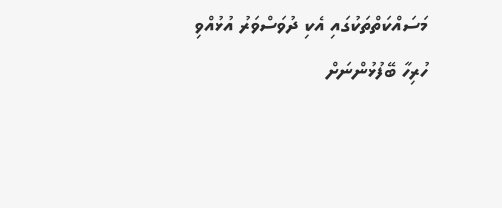މަސައްކަތްތަކުގައި އެކި ދުވަސްވަރު އުޅުއްވި ހުރިހާ ބޭފުޅުންނަށް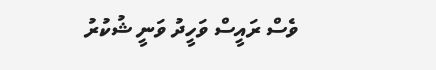ވެސް ރައީސް ވަހީދު ވަނީ ޝުކުރު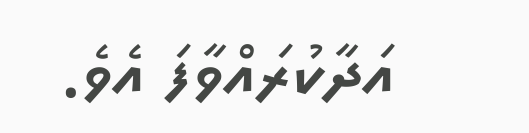އަދާކުރައްވާފަ އެވެ.